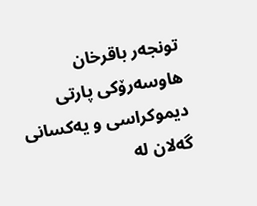تونجەر باقرخان هاوسەرۆکی پارتی دیموکراسی و یەکسانی گەلان لە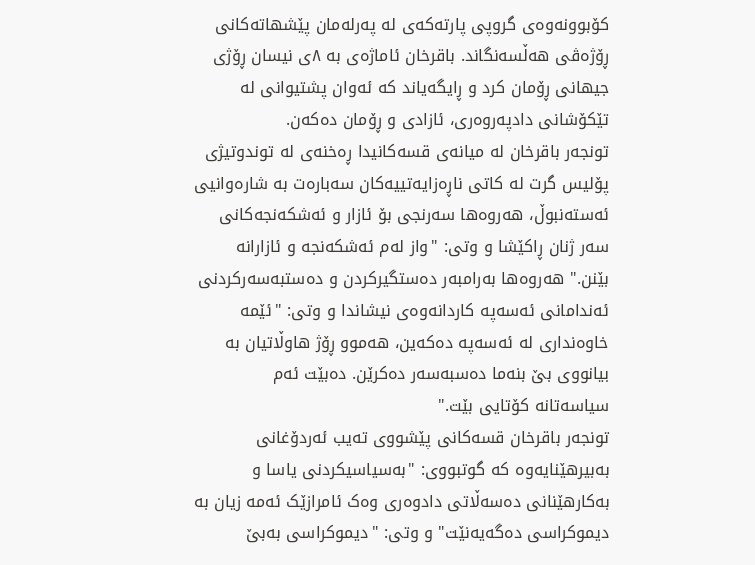کۆبوونەوەی گروپی پارتەکەی لە پەرلەمان پێشهاتەکانی ڕۆژەڤی هەڵسەنگاند. باقرخان ئاماژەی بە ٨ی نیسان ڕۆژی جیهانی ڕۆمان کرد و ڕایگەیاند کە ئەوان پشتیوانی لە تێکۆشانی دادپەروەری، ئازادی و ڕۆمان دەکەن.
تونجەر باقرخان لە میانەی قسەکانیدا ڕەخنەی لە توندوتیژی پۆلیس گرت لە کاتی ناڕەزایەتییەکان سەبارەت بە شارەوانیی ئەستەنبوڵ، هەروەها سەرنجی بۆ ئازار و ئەشکەنجەکانی سەر ژنان ڕاکێشا و وتی: "واز لەم ئەشکەنجە و ئازارانە بێنن." هەروەها بەرامبەر دەستگیرکردن و دەستبەسەرکردنی ئەندامانی ئەسەپە کاردانەوەی نیشاندا و وتی: "ئێمە خاوەنداری لە ئەسەپە دەکەین، هەموو ڕۆژ هاوڵاتیان بە بیانووی بێ بنەما دەسبەسەر دەکرێن. دەبێت ئەم سیاسەتانە کۆتایی بێت."
تونجەر باقرخان قسەکانی پێشووی تەیب ئەردۆغانی بەبیرهێنایەوە کە گوتبووی: "بەسیاسیکردنی یاسا و بەکارهێنانی دەسەڵاتی دادوەری وەک ئامرازێک ئەمە زیان بە دیموکراسی دەگەیەنێت" و وتی: "دیموکراسی بەبێ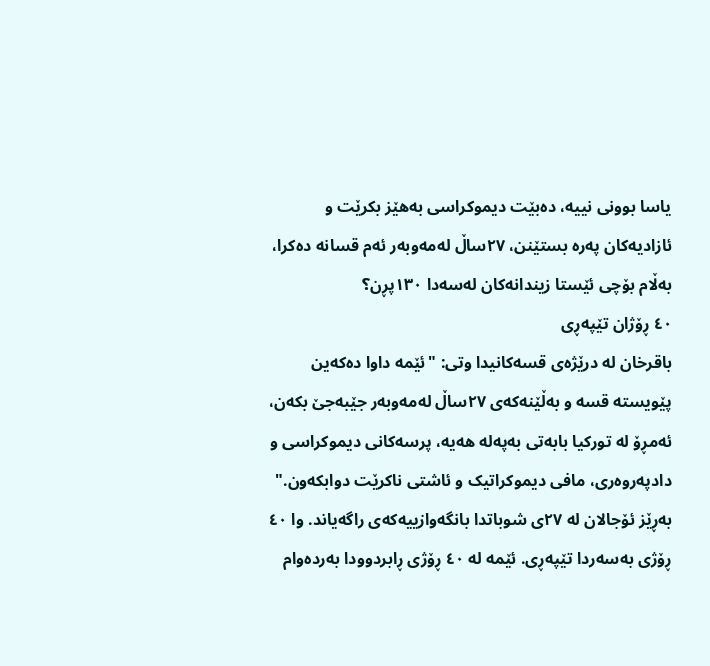یاسا بوونی نییە، دەبێت دیموکراسی بەهێز بکرێت و ئازادیەکان پەرە بستێنن، ٢٧ساڵ لەمەوبەر ئەم قسانە دەکرا، بەڵام بۆچی ئێستا زیندانەکان لەسەدا ١٣٠پڕن؟
٤٠ ڕۆژان تێپەڕی
باقرخان لە درێژەی قسەکانیدا وتی: "ئێمە داوا دەکەین پێویستە قسە و بەڵێنەکەی ٢٧ساڵ لەمەوبەر جێبەجێ بکەن، ئەمڕۆ لە تورکیا بابەتی بەپەلە هەیە، پرسەکانی دیموکراسی و دادپەروەری، مافی دیموکراتیک و ئاشتی ناکرێت دوابکەون."
بەڕێز ئۆجالان لە ٢٧ی شوباتدا بانگەوازییەکەی راگەیاند. وا ٤٠ ڕۆژی بەسەردا تێپەڕی. ئێمە لە ٤٠ ڕۆژی ڕابردوودا بەردەوام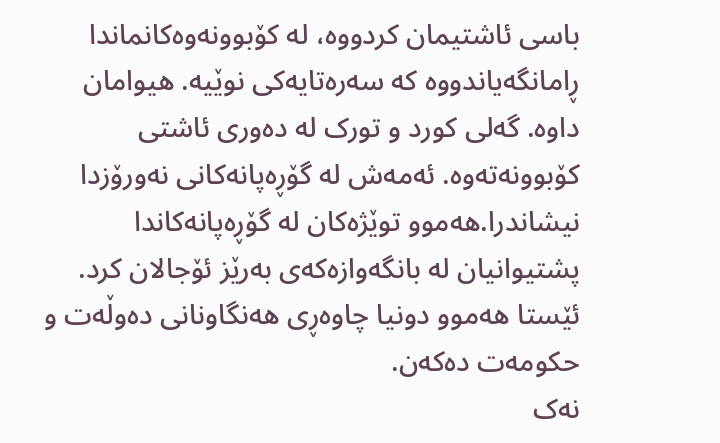باسی ئاشتیمان کردووە، لە کۆبوونەوەکانماندا ڕامانگەیاندووە کە سەرەتایەکی نوێیە. هیوامان داوە. گەلی کورد و تورک لە دەوری ئاشتی کۆبوونەتەوە. ئەمەش لە گۆڕەپانەکانی نەورۆزدا نیشاندرا.هەموو توێژەکان لە گۆڕەپانەکاندا پشتیوانیان لە بانگەوازەکەی بەرێز ئۆجالان کرد. ئێستا هەموو دونیا چاوەڕی هەنگاونانی دەوڵەت و حکومەت دەکەن.
نەک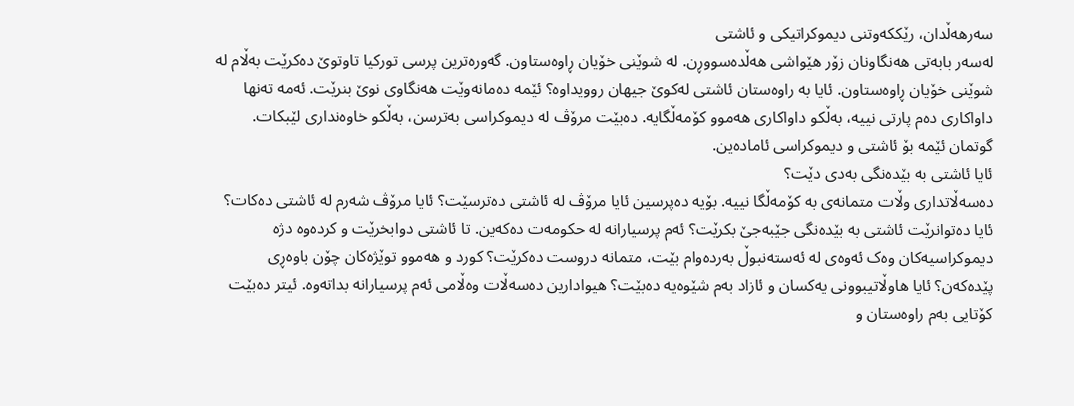سەرهەڵدان، رێککەوتنی دیموکراتیکی و ئاشتی
لەسەر بابەتی هەنگاونان زۆر هێواشی هەڵدەسووڕن. لە شوێنی خۆیان ڕاوەستاون. گەورەترین پرسی تورکیا تاوتوێ دەکرێت بەڵام لە شوێنی خۆیان ڕاوەستاون. ئایا بە راوەستان ئاشتی لەکوێ جیهان روویداوە؟ ئێمە دەمانەوێت هەنگاوی نوێ بنرێت. ئەمە تەنها داواکاری دەم پارتی نییە، بەڵکو داواکاری هەموو کۆمەڵگایە. دەبێت مرۆڤ لە دیموکراسی بەترسن، بەڵکو خاوەنداری لێبکات. گوتمان ئێمە بۆ ئاشتی و دیموکراسی ئامادەین.
ئایا ئاشتی بە بێدەنگی بەدی دێت؟
دەسەڵاتداری وڵات متمانەی بە کۆمەڵگا نییە. بۆیە دەپرسین ئایا مرۆڤ لە ئاشتی دەترسێت؟ ئایا مرۆڤ شەرم لە ئاشتی دەکات؟ ئایا دەتوانرێت ئاشتی بە بێدەنگی جێبەجێ بکرێت؟ ئەم پرسیارانە لە حکومەت دەکەین. تا ئاشتی دوابخرێت و کردەوە دژە دیموکراسیەکان وەک ئەوەی لە ئەستەنبوڵ بەردەوام بێت، متمانە دروست دەکرێت؟ کورد و هەموو توێژەکان چۆن باوەڕی پێدەکەن؟ ئایا هاوڵاتیبوونی یەکسان و ئازاد بەم شێوەیە دەبێت؟ هیوادارین دەسەڵات وەڵامی ئەم پرسیارانە بداتەوە. ئیتر دەبێت کۆتایی بەم راوەستان و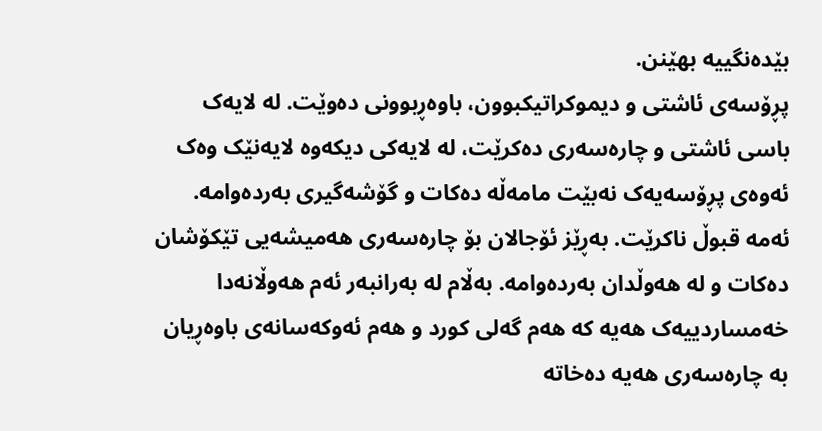بێدەنگییە بهێنن.
پڕۆسەی ئاشتی و دیموکراتیکبوون، باوەڕبوونی دەوێت. لە لایەک باسی ئاشتی و چارەسەری دەکرێت، لە لایەکی دیکەوە لایەنێک وەک ئەوەی پڕۆسەیەک نەبێت مامەڵە دەکات و گۆشەگیری بەردەوامە. ئەمە قبوڵ ناکرێت. بەڕێز ئۆجالان بۆ چارەسەری هەمیشەیی تێکۆشان دەکات و لە هەوڵدان بەردەوامە. بەڵام لە بەرانبەر ئەم هەوڵانەدا خەمساردییەک هەیە کە هەم گەلی کورد و هەم ئەوکەسانەی باوەڕیان بە چارەسەری هەیە دەخاتە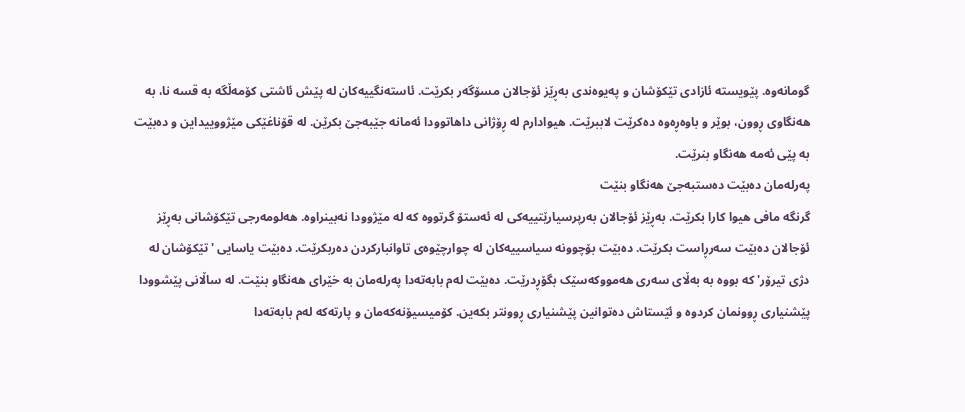گومانەوە. پێویستە ئازادی تێکۆشان و پەیوەندی بەڕێز ئۆجالان مسۆگەر بکرێت. ئاستەنگییەکان لە پێش ئاشتی کۆمەڵگە بە قسە نا، بە هەنگاوی ڕوون، بوێر و باوەڕەوە دەکرێت لاببرێت. هیوادارم لە ڕۆژانی داهاتوودا ئەمانە جێبەجێ بکرێن. لە قۆناغێکی مێژووییداین و دەبێت بە پێی ئەمە هەنگاو بنرێت.
پەرلەمان دەبێت دەستبەجێ هەنگاو بنێت
گرنگە مافی هیوا کارا بکرێت. بەڕێز ئۆجالان بەرپرسیارێتییەکی لە ئەستۆ گرتووە کە لە مێژوودا نەبینراوە. هەلومەرجی تێکۆشانی بەڕێز ئۆجالان دەبێت سەرڕاست بکرێت. دەبێت بۆچوونە سیاسییەکان لە چوارچێوەی تاوانبارکردن دەربکرێت. دەبێت یاسایی 'تێکۆشان لە دژی تیرۆر' کە بووە بە بەڵای سەری هەمووکەسێک بگۆڕدرێت. دەبێت لەم بابەتەدا پەرلەمان بە خێرای هەنگاو بنێت. لە ساڵانی پێشوودا پێشنیاری ڕوونمان کردوە و ئێستاش دەتوانین پێشنیاری ڕوونتر بکەین. کۆمیسیۆنەکەمان و پارتەکە لەم بابەتەدا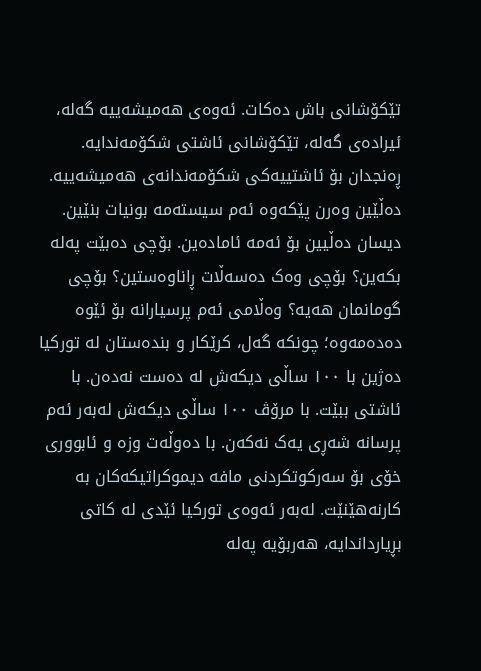تێکۆشانی باش دەکات. ئەوەی هەمیشەییە گەلە، ئیرادەی گەلە، تێکۆشانی ئاشتی شکۆمەندایە. ڕەنجدان بۆ ئاشتییەکی شکۆمەندانەی هەمیشەییە.
دەڵێین وەرن پێکەوە ئەم سیستەمە بونیات بنێین. دیسان دەڵیین بۆ ئەمە ئامادەین. بۆچی دەبێت پەلە بکەین؟ بۆچی وەک دەسەڵات ڕاناوەستین؟ بۆچی گومانمان هەیە؟ وەڵامی ئەم پرسیارانە بۆ ئێوە دەدەمەوە؛ چونکە گەل، کرێکار و بندەستان لە تورکیا دەژین با ١٠٠ ساڵی دیکەش لە دەست نەدەن. با ئاشتی ببێت. با مرۆڤ ١٠٠ ساڵی دیکەش لەبەر ئەم پرسانە شەڕی یەک نەکەن. با دەوڵەت وزە و ئابووری خۆی بۆ سەرکوتکردنی مافە دیموکراتیکەکان بە کارنەهێنێت. لەبەر ئەوەی تورکیا ئێدی لە کاتی بڕیارداندایە، هەربۆیە پەلە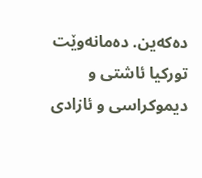دەکەین. دەمانەوێت تورکیا ئاشتی و دیموکراسی و ئازادی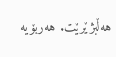هەڵبژێرێت. هەربۆیە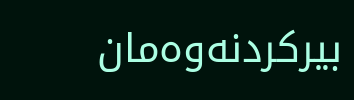بیرکردنەوەمان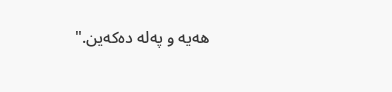هەیە و پەلە دەکەین."